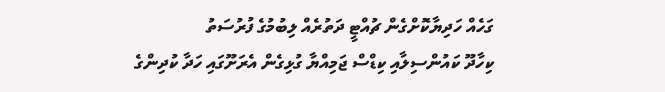ގަހެއް ހަދިޔާކޮށްގެން ޗުއްޓީ ދަތުރެއް ލިބުމުގެ ފުރުސަތު
ކިހާދޫ ކައުންސިލާއި ކިޑްސް ޖަމިއްޔާ ގުޅިގެން އެރަށޫގައި ހަދާ ކުދިންގެ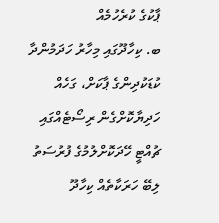ޕާކުގެ ކުރެހުމެއް
ބ. ކިހާދޫގައި މިހާރު ހަދަމުންދާ ކުޑަކުދިންގެ ޕާކަށް، ގަހެއް ހަދިޔާކޮށްގެން ރިސޯޓެއްގައި ޗުއްޓީ ހޭދަކޮށްލުމުގެ ފުރުސަތު ލިބޭ ހަރަކާތެއް ކިހާދޫ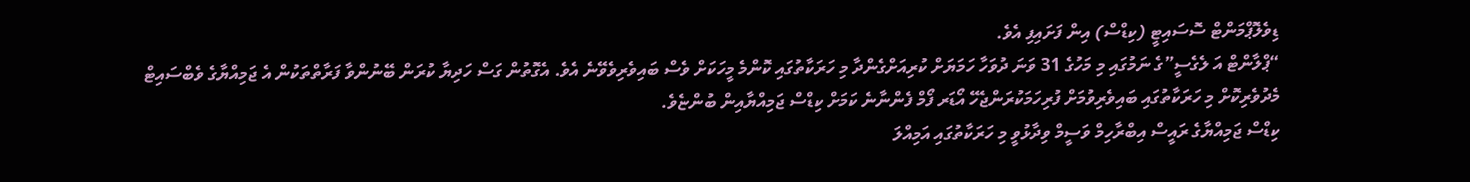ޑިވެލޮޕްމަންޓް ސޮސައިޓީ (ކިޑްސް) އިން ފަށައިފި އެވެ.
“ޕްލާންޓް އަ ލެގެސީ”ގެ ނަމުގައި މި މަހުގެ 31 ވަނަ ދުވަހާ ހަމަޔަށް ކުރިއަށްގެންދާ މި ހަރަކާތުގައި ކޮންމެ މީހަކަށް ވެސް ބައިވެރިވެވޭނެ އެވެ. އެގޮތުން ގަސް ހަދިޔާ ކުރަން ބޭނުންވާ ފަރާތްތަކުން އެ ޖަމިއްޔާގެ ވެބްސައިޓް މެދުވެރިކޮށް މި ހަރަކާތުގައި ބައިވެރިވުމަށް ފުރިހަމަކުރަންޖެހޭ އޯޑަރ ފޯމް ފެންނާނެ ކަމަށް ކިޑްސް ޖަމިއްޔާއިން ބުންޏެވެ.
ކިޑްސް ޖަމިއްޔާގެ ރައީސް އިބްރާހިމް ވަސީމް ވިދާޅުވީ މި ހަރަކާތުގައި އަމިއްލަ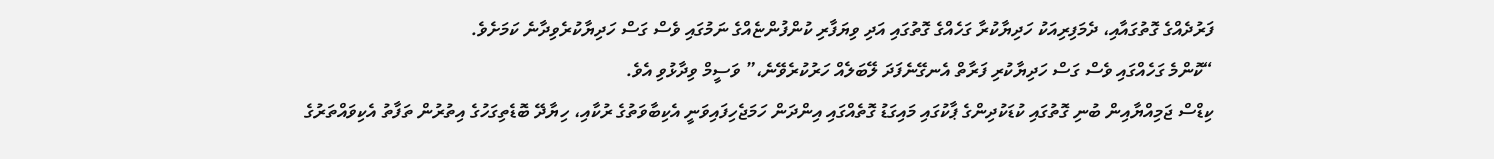ފަރުދެއްގެ ގޮތުގައާއި، ދެމަފިރިއަކު ހަދިޔާކުރާ ގަހެއްގެ ގޮތުގައި އަދި ވިޔަފާރި ކުންފުންޏެއްގެ ނަމުގައި ވެސް ގަސް ހަދިޔާކުރެވިދާނެ ކަމަށެވެ.
“ކޮންމެ ގަހެއްގައި ވެސް ގަސް ހަދިޔާކުރި ފަރާތް އެނގޭނެފަދަ ލޭބަލެއް ހަރުކުރެވޭނެ،” ވަސީމް ވިދާޅުވި އެވެ.
ކިޑްސް ޖަމިއްޔާއިން ބުނި ގޮތުގައި ކުޑަކުދިންގެ ޕާކުގައި މައިގަޑު ގޮތެއްގައި އިންދަން ހަމަޖެހިފައިވަނީ އެކިބާވަތުގެ ރުކާއި، ހިޔާދޭ ބޮޑެތިގަހުގެ އިތުރުން ތަފާތު އެކިވައްތަރުގެ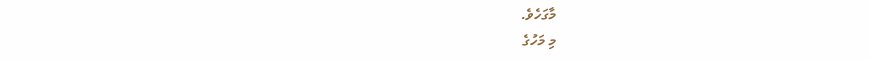މާގަހެވެ.
މި މަހުގެ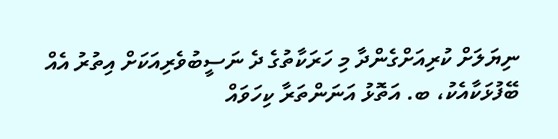ނިޔަލަށް ކުރިއަށްގެންދާ މި ހަރަކާތުގެ ދެ ނަސީބުވެރިއަކަށް އިތުރު އެއް ބޭފުޅަކާއެކު، ބ. އަތޮޅު އަނަންތަރާ ކިހަވައް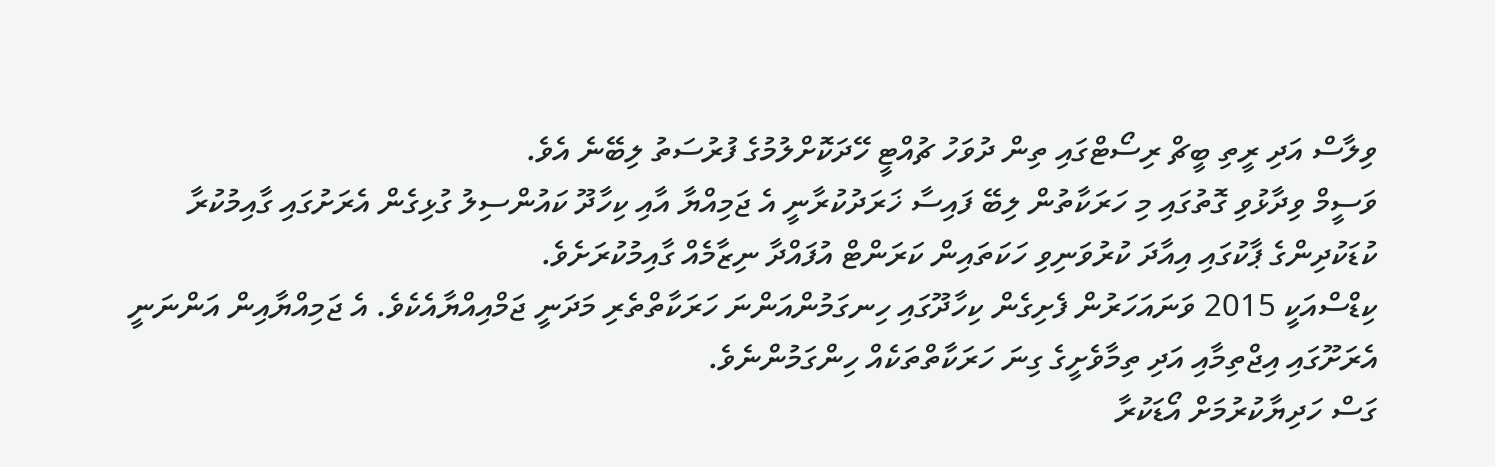ވިލާސް އަދި ރީތި ބީޗް ރިސޯޓްގައި ތިން ދުވަހު ޗުއްޓީ ހޭދަކޮށްލުމުގެ ފުރުސަތު ލިބޭނެ އެވެ.
ވަސީމް ވިދާޅުވި ގޮތުގައި މި ހަރަކާތުން ލިބޭ ފައިސާ ޚަރަދުކުރާނީ އެ ޖަމިއްޔާ އާއި ކިހާދޫ ކައުންސިލު ގުޅިގެން އެރަށުގައި ގާއިމުކުރާ ކުޑަކުދިންގެ ޕާކުގައި އިއާދަ ކުރުވަނިވި ހަކަތައިން ކަރަންޓް އުފައްދާ ނިޒާމެއް ގާއިމުކުރަށެވެ.
ކިޑްސްއަކީ 2015 ވަނައަހަރުން ފެށިގެން ކިހާދޫގައި ހިނގަމުންއަންނަ ހަރަކާތްތެރި މަދަނީ ޖަމްއިއްޔާއެކެވެ. އެ ޖަމިއްޔާއިން އަންނަނީ އެރަށޫގައި އިޖްތިމާއި އަދި ތިމާވެށީގެ ގިނަ ހަރަކާތްތަކެއް ހިންގަމުންނެވެ.
ގަސް ހަދިޔާކުރުމަށް އޯޑަކުރާ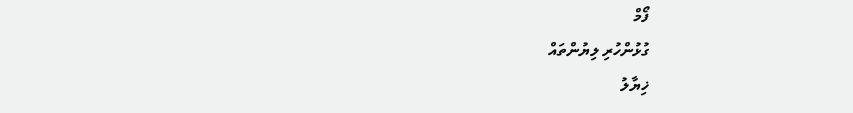ފޯމް
ގުޅުންހުރި ލިޔުންތައް
ޚިޔާލު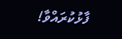ފާޅުކުރައްވާ!